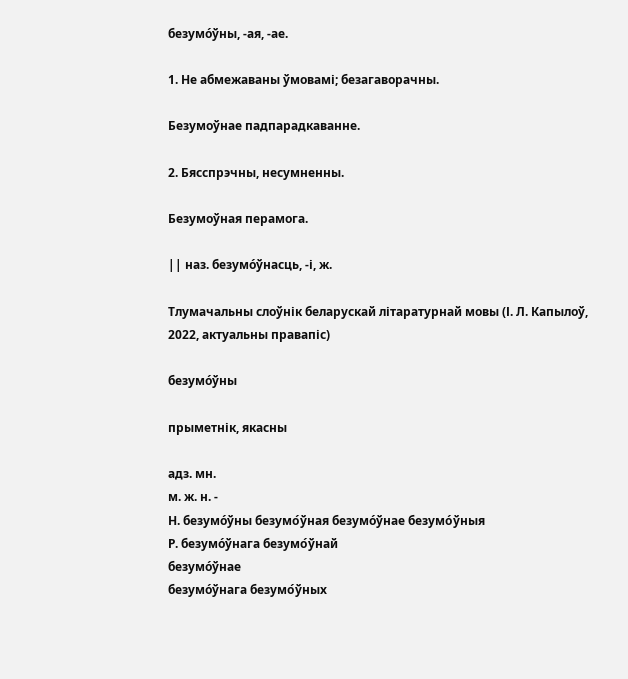безумо́ўны, -ая, -ае.

1. Не абмежаваны ўмовамі; безагаворачны.

Безумоўнае падпарадкаванне.

2. Бясспрэчны, несумненны.

Безумоўная перамога.

|| наз. безумо́ўнасць, -і, ж.

Тлумачальны слоўнік беларускай літаратурнай мовы (І. Л. Капылоў, 2022, актуальны правапіс)

безумо́ўны

прыметнік, якасны

адз. мн.
м. ж. н. -
Н. безумо́ўны безумо́ўная безумо́ўнае безумо́ўныя
Р. безумо́ўнага безумо́ўнай
безумо́ўнае
безумо́ўнага безумо́ўных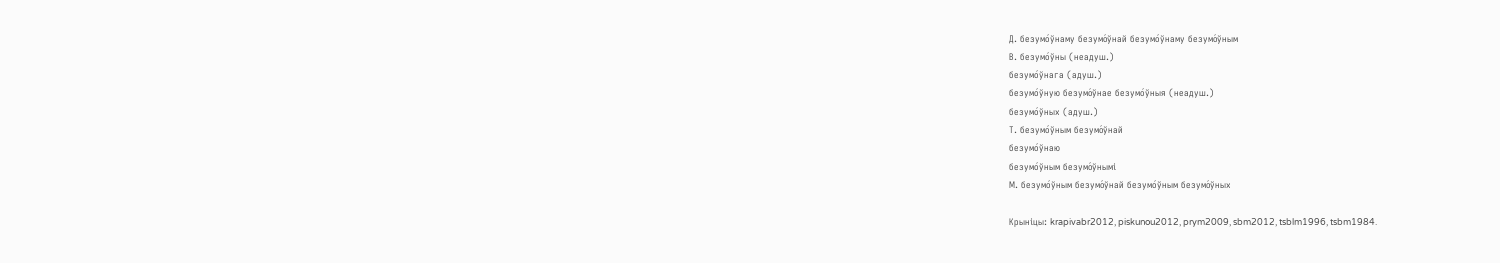Д. безумо́ўнаму безумо́ўнай безумо́ўнаму безумо́ўным
В. безумо́ўны (неадуш.)
безумо́ўнага (адуш.)
безумо́ўную безумо́ўнае безумо́ўныя (неадуш.)
безумо́ўных (адуш.)
Т. безумо́ўным безумо́ўнай
безумо́ўнаю
безумо́ўным безумо́ўнымі
М. безумо́ўным безумо́ўнай безумо́ўным безумо́ўных

Крыніцы: krapivabr2012, piskunou2012, prym2009, sbm2012, tsblm1996, tsbm1984.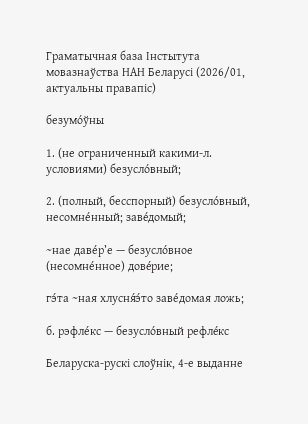Граматычная база Інстытута мовазнаўства НАН Беларусі (2026/01, актуальны правапіс)

безумо́ўны

1. (не ограниченный какими-л. условиями) безусло́вный;

2. (полный, бесспорный) безусло́вный, несомне́нный; заве́домый;

~нае даве́р’е — безусло́вное (несомне́нное) дове́рие;

гэ́та ~ная хлусня́э́то заве́домая ложь;

б. рэфле́кс — безусло́вный рефле́кс

Беларуска-рускі слоўнік, 4-е выданне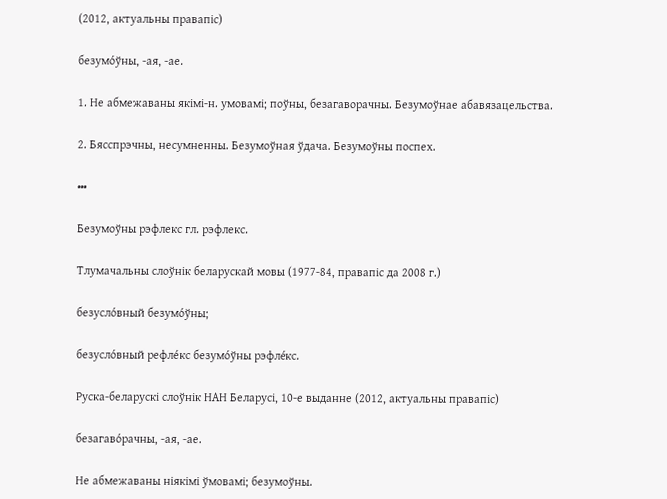(2012, актуальны правапіс)

безумо́ўны, ‑ая, ‑ае.

1. Не абмежаваны якімі‑н. умовамі; поўны, безагаворачны. Безумоўнае абавязацельства.

2. Бясспрэчны, несумненны. Безумоўная ўдача. Безумоўны поспех.

•••

Безумоўны рэфлекс гл. рэфлекс.

Тлумачальны слоўнік беларускай мовы (1977-84, правапіс да 2008 г.)

безусло́вный безумо́ўны;

безусло́вный рефле́кс безумо́ўны рэфле́кс.

Руска-беларускі слоўнік НАН Беларусі, 10-е выданне (2012, актуальны правапіс)

безагаво́рачны, -ая, -ае.

Не абмежаваны ніякімі ўмовамі; безумоўны.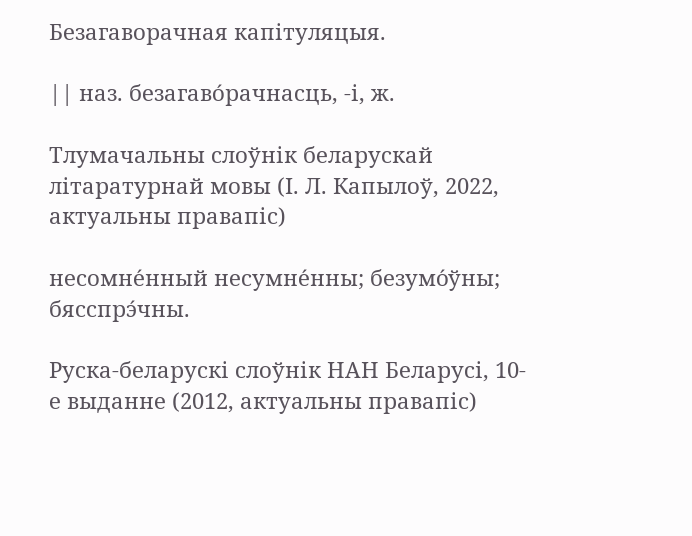Безагаворачная капітуляцыя.

|| наз. безагаво́рачнасць, -і, ж.

Тлумачальны слоўнік беларускай літаратурнай мовы (І. Л. Капылоў, 2022, актуальны правапіс)

несомне́нный несумне́нны; безумо́ўны; бясспрэ́чны.

Руска-беларускі слоўнік НАН Беларусі, 10-е выданне (2012, актуальны правапіс)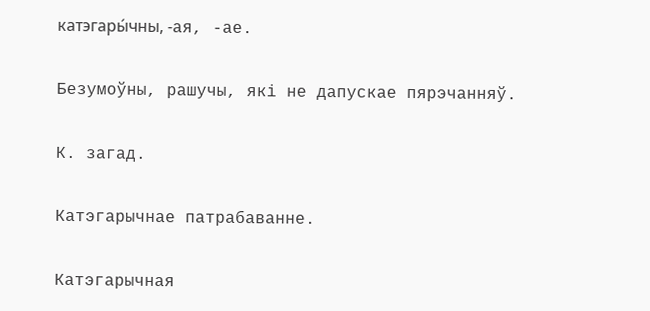катэгары́чны, -ая, -ае.

Безумоўны, рашучы, які не дапускае пярэчанняў.

К. загад.

Катэгарычнае патрабаванне.

Катэгарычная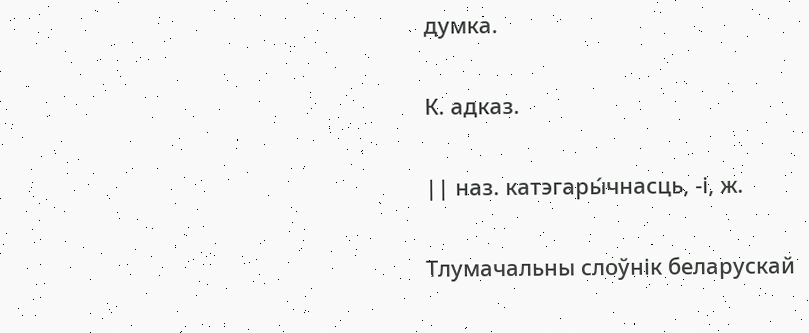думка.

К. адказ.

|| наз. катэгары́чнасць, -і, ж.

Тлумачальны слоўнік беларускай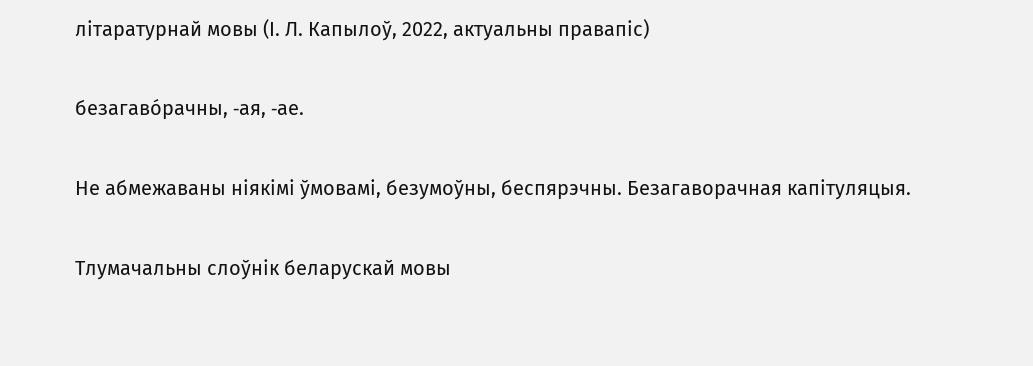літаратурнай мовы (І. Л. Капылоў, 2022, актуальны правапіс)

безагаво́рачны, ‑ая, ‑ае.

Не абмежаваны ніякімі ўмовамі, безумоўны, беспярэчны. Безагаворачная капітуляцыя.

Тлумачальны слоўнік беларускай мовы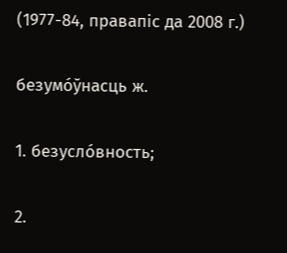(1977-84, правапіс да 2008 г.)

безумо́ўнасць ж.

1. безусло́вность;

2.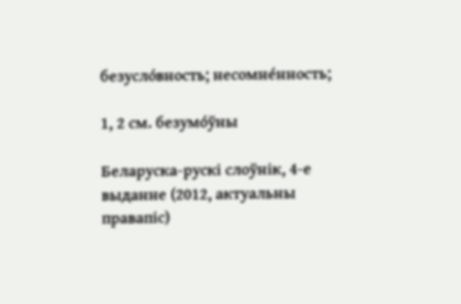безусло́вность; несомне́нность;

1, 2 см. безумо́ўны

Беларуска-рускі слоўнік, 4-е выданне (2012, актуальны правапіс)